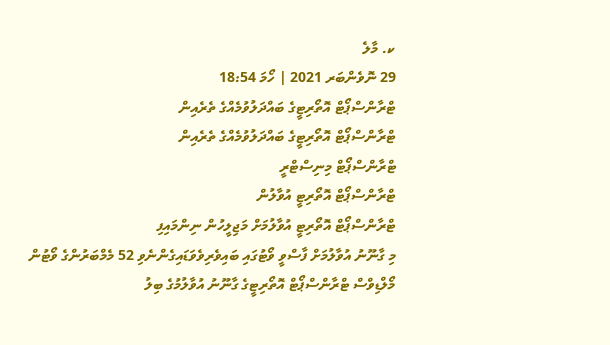ކ. މާލެ
29 ނޮވެންބަރ 2021 | ހޯމަ 18:54
ޓްރާންސްޕޯޓް އޮތޯރިޓީގެ ބައްދަލުވުމެއްގެ ތެރެއިން
ޓްރާންސްޕޯޓް އޮތޯރިޓީގެ ބައްދަލުވުމެއްގެ ތެރެއިން
ޓްރާންސްޕޯޓް މިނިސްޓްރީ
ޓްރާންސްޕޯޓް އޮތޯރިޓީ އުވާލުން
ޓްރާންސްޕޯޓް އޮތޯރިޓީ އުވާލުމަށް މަޖިލީހުން ނިންމައިފި
މި ގާނޫނު އުވާލުމަށް ފާސްވީ ވޯޓުގައި ބައިވެރިވެވަޑައިގެންނެވި 52 މެމްބަރުންގެ ވޯޓުން
މޯލްޑިވްސް ޓްރާންސްޕޯޓް އޮތޯރިޓީގެ ގާނޫނު އުވާލުމުގެ ބިލު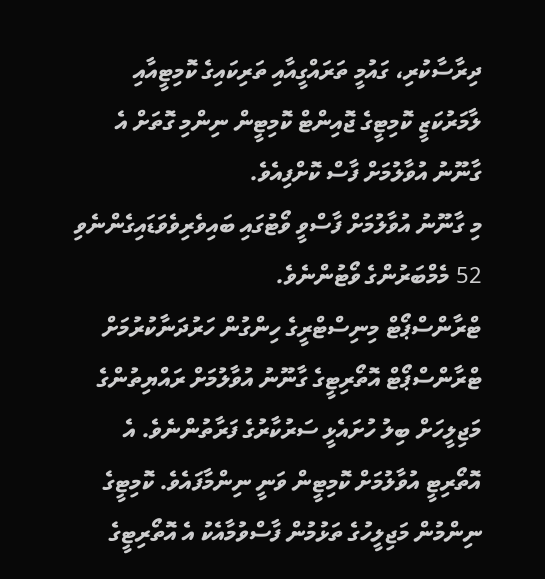ދިރާސާކުރި، ގައުމީ ތަރައްގީއާއި ތަރިކައިގެ ކޮމިޓީއާއި ލާމަރުކަޒީ ކޮމިޓީގެ ޖޮއިންޓް ކޮމިޓީން ނިންމި ގޮތަށް އެ ގާނޫނު އުވާލުމަށް ފާސް ކޮށްފިއެވެ.
މި ގާނޫނު އުވާލުމަށް ފާސްވީ ވޯޓުގައި ބައިވެރިވެވަޑައިގެންނެވި 52 މެމްބަރުންގެ ވޯޓުންނެވެ.
ޓްރާންސްޕޯޓް މިނިސްޓްރީގެ ހިންގުން ހަރުދަނާކުރުމަށް ޓްރާންސްޕޯޓް އޮތޯރިޓީގެ ގާނޫނު އުވާލުމަށް ރައްޔިތުންގެ މަޖިލީހަށް ބިލު ހުށައެޅީ ސަރުކާރުގެ ފަރާތުންނެވެ. އެ އޮތޯރިޓީ އުވާލުމަށް ކޮމިޓީން ވަނީ ނިންމާފައެވެ. ކޮމިޓީގެ ނިންމުން މަޖިލީހުގެ ތަޅުމުން ފާސްވުމާއެކު އެ އޮތޯރިޓީގެ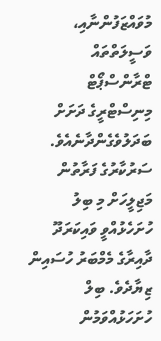މުވައްޒަފުންނާއި، ވަސީލަތްތައް ޓްރާންސްޕޯޓް މިނިސްޓްރީގެ ދަށަށް ބަދަލުވެގެންދާނެއެވެ.
ސަރުކާރުގެ ފަރާތުން މަޖިލީހަށް މި ބިލު ހުށަހެޅުއްވީ ވައިކަރަދޫ ދާއިރާގެ މެމްބަރު ހުސައިން ޒިޔާދެވެ. ބިލް ހުށަހަޅުއްވަމުން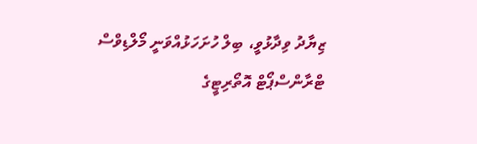ޒިޔާދު ވިދާޅުވީ، ބިލް ހުށަހަޅުއްވަނީ މޯލްޑިވްސް ޓްރާންސްޕޯޓް އޮތޯރިޓީގެ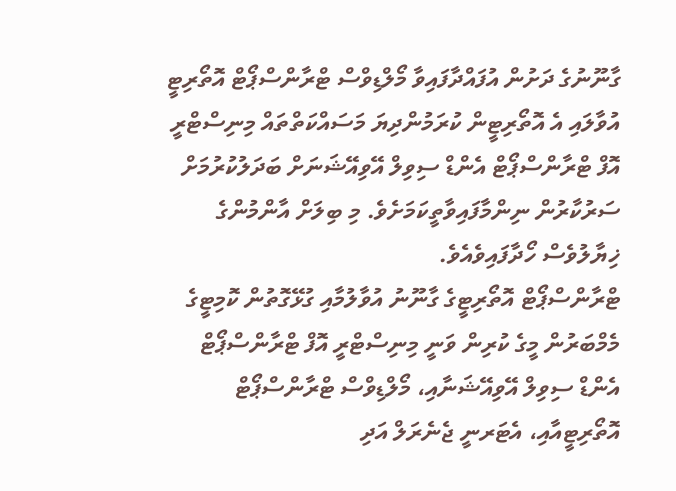ގާނޫނުގެ ދަށުން އުފައްދާފައިވާ މޯލްޑިވްސް ޓްރާންސްޕޯޓް އޮތޯރިޓީ އުވާލައި އެ އޮތޯރިޓީން ކުރަމުންދިޔަ މަސައްކަތްތައް މިނިސްޓްރީ އޮފް ޓްރާންސްޕޯޓް އެންޑް ސިވިލް އޭވިއޭޝަނަށް ބަދަލުކުރުމަށް ސަރުކާރުން ނިންމާފައިވާތީކަމަށެވެ. މި ބިލަށް އާންމުންގެ ޚިޔާލުވެސް ހޯދާފައިވެއެވެ.
ޓްރާންސްޕޯޓް އޮތޯރިޓީގެ ގާނޫނު އުވާލުމާއި ގުޅޭގޮތުން ކޮމިޓީގެ މެމްބަރުން މީގެ ކުރިން ވަނީ މިނިސްޓްރީ އޮފް ޓްރާންސްޕޯޓް އެންޑް ސިވިލް އޭވިއޭޝަނާއި، މޯލްޑިވްސް ޓްރާންސްޕޯޓް އޮތޯރިޓީއާއި، އެޓަރނީ ޖެނެރަލް އަދި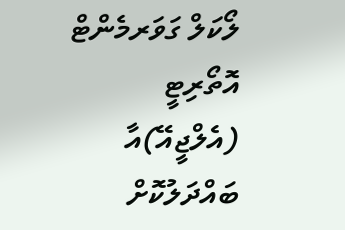ލޯކަލް ގަވަރމެންޓް އޮތޯރިޓީ (އެލްޖީއޭ)އާ ބައްދަލުކޮށް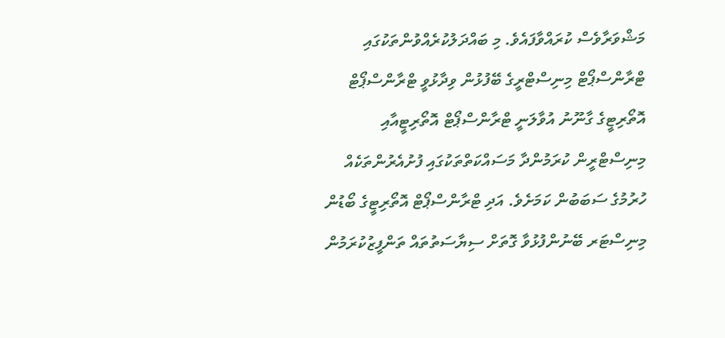މަޝްވަރާވެސް ކުރައްވާފައެވެ. މި ބައްދަލުކުރެއްވުންތަކުގައި ޓްރާންސްޕޯޓް މިނިސްޓްރީގެ ބޭފުޅުން ވިދާޅުވީ ޓްރާންސްޕޯޓް އޮތޯރިޓީގެ ގާނޫނު އުވާލަނީ ޓްރާންސްޕޯޓް އޮތޯރިޓީއާއި މިނިސްޓްރީން ކުރަމުންދާ މަސައްކަތްތަކުގައި ފުށުއެރުންތަކެއް ހުރުމުގެ ސަބަބުން ކަމަށެވެ. އަދި ޓްރާންސްޕޯޓް އޮތޯރިޓީގެ ބޯޑުން މިނިސްޓަރ ބޭނުންފުޅުވާ ގޮތަށް ސިޔާސަތުތައް ތަންފީޒުކުރަމުން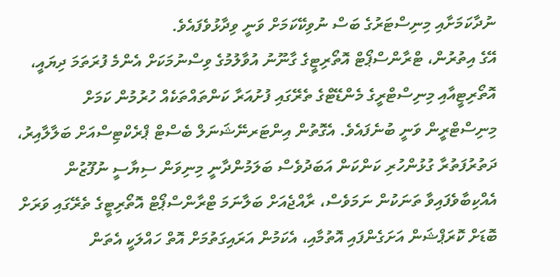ނުދާކަމަށާއި މިނިސްޓަރުގެ ބަސް ނުވިކޭކަމަށް ވަނީ ވިދާޅުވެފައެވެ.
އޭގެ އިތުރުން، ޓްރާންސްޕޯޓް އޮތޯރިޓީގެ ގާނޫނު އުވާލުމުގެ ވިސްނުމަކަށް އެންމެ ފުރަތަމަ ދިޔައީ، އޮތޯރިޓީއާއި މިނިސްޓްރީގެ މެންޑޭޓްގެ ތެރޭގައި ފުށުއަރާ ކަންތައްތަކެއް ހުރުމުން ކަމަށް މިނިސްޓްރީން ވަނީ ބުނެފައެވެ. އެގޮތުން އިންޓަރނޭޝަނަލް ބެސްޓް ޕްރެކްޓިސްއަށް ބަލާލާއިރު، ދަތުރުފަތުރާ ގުޅުންހުރި ކަންކަން އަބަދުވެސް ބަލަމުންދާނީ މިނިވަން ސިޔާސީ ނުފޫޒުން އެއްކިބާވެފައިވާ ތަނަކުން ނަމަވެސް، ރާއްޖެއަށް ބަލާނަމަ ޓްރާންސްޕޯޓް އޮތޯރިޓީގެ ތެރޭގައި ވަރަށް ބޮޑަށް ކޮރަޕްޝަން އަށަގެންފައި އޮތުމާއި، އެކަމުން އަރައިގަތުމަށް އޮތް ހައްލަކީ އެތަން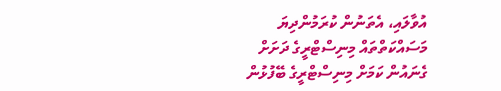އުވާލައި، އެތަނުން ކުރަމުންދިޔަ މަސައްކަތްތައް މިނިސްޓްރީގެ ދަށަށް ގެނައުން ކަމަށް މިނިސްޓްރީގެ ބޭފުޅުން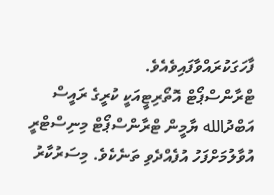ފާހަގަކުރައްވާފައިވެއެވެ.
ޓްރާންސްޕޯޓް އޮތޯރިޓީއަކީ ކުރީގެ ރައީސް އަބްދުالله ޔާމީން ޓްރާންސްޕޯޓް މިނިސްޓްރީ އުވާލުމަށްފަހު އުފެއްދެވި ތަނެކެވެ. މިސަރުކާރު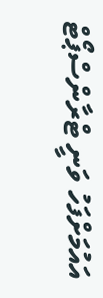އައުމަށްފަހު ވަނީ ޓްރާންސްޕޯޓް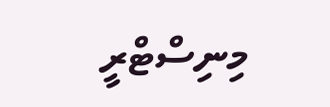މިނިސްޓްރީ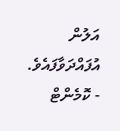އަލުން އުފައްދަވާފައެވެ.
- ކޮމެންޓް